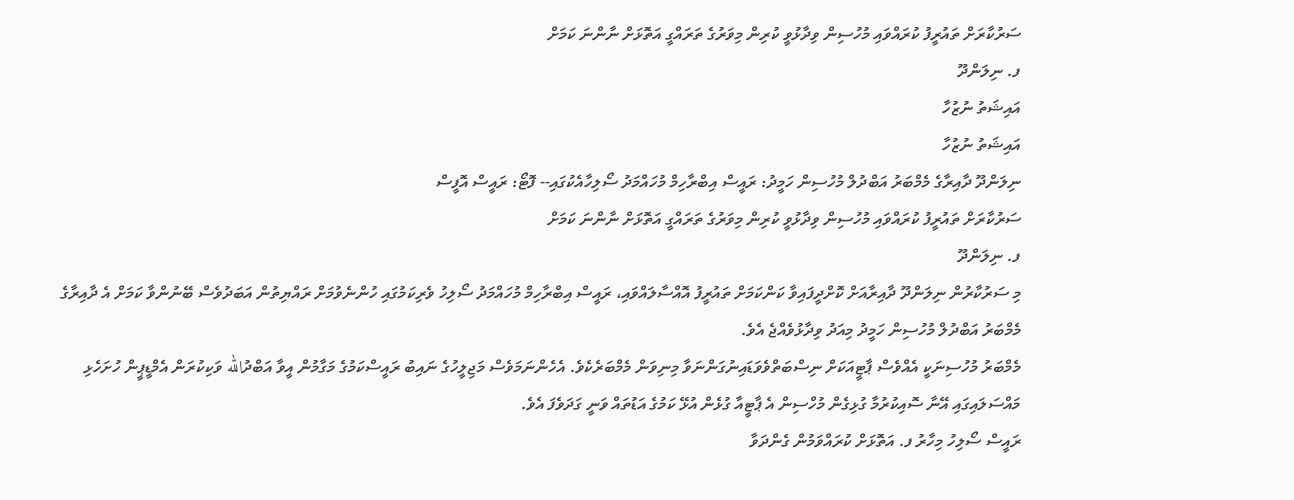ސަރުކާރަށް ތައުރީފު ކުރައްވައި މުހުސިން ވިދާޅުވީ ކުރިން މިވަރުގެ ތަރައްގީ އަތޮޅަށް ނާންނަ ކަމަށް
ފ. ނިލަންދޫ
އައިޝަތު ނުޒުހާ
އައިޝަތު ނުޒުހާ
ނިލަންދޫ ދާއިރާގެ މެމްބަރު އަބްދުލް މުހުސިން ހަމީދު: ރައީސް އިބްރާހިމް މުހައްމަދު ސޯލިހާއެކުގައި-- ފޮޓޯ: ރައީސް އޮފީސް
ސަރުކާރަށް ތައުރީފު ކުރައްވައި މުހުސިން ވިދާޅުވީ ކުރިން މިވަރުގެ ތަރައްގީ އަތޮޅަށް ނާންނަ ކަމަށް
ފ. ނިލަންދޫ
މި ސަރުކާރުން ނިލަންދޫ ދާއިރާއަށް ކޮށްދީފައިވާ ކަންކަމަށް ތައުރީފު އޮއްސާލައްވައި، ރައީސް އިބްރާހިމް މުހައްމަދު ސޯލިހު ވެރިކަމުގައި ހުންނެވުމަށް ރައްޔިތުން އަބަދުވެސް ބޭނުންވާ ކަމަށް އެ ދާއިރާގެ މެމްބަރު އަބްދުލް މުހުސިން ހަމީދު މިއަދު ވިދާޅުވެއްޖެ އެވެ.
މެމްބަރު މުހުސިނަކީ އެއްވެސް ޕާޓީއަކަށް ނިސްބަތްވެވަޑައިނުގަންނަވާ މިނިވަން މެމްބަރެކެވެ. އެހެންނަމަވެސް މަޖިލީހުގެ ނައިބު ރައީސްކަމުގެ މަގާމުން އީވާ އަބްދުالله ވަކިކުރަން އެމްޑީޕީން ހުށަހެޅި މައްސަލައިގައި އޭނާ ސޮއިކުރުމާ ގުޅިގެން މުހްސިން އެ ޕާޓީއާ ގުޅެން އުޅޭ ކަމުގެ އަޑުތައް ވަނީ ގަދަވެފަ އެވެ.
ރައީސް ސޯލިހު މިހާރު ފ. އަތޮޅަށް ކުރައްވަމުން ގެންދަވާ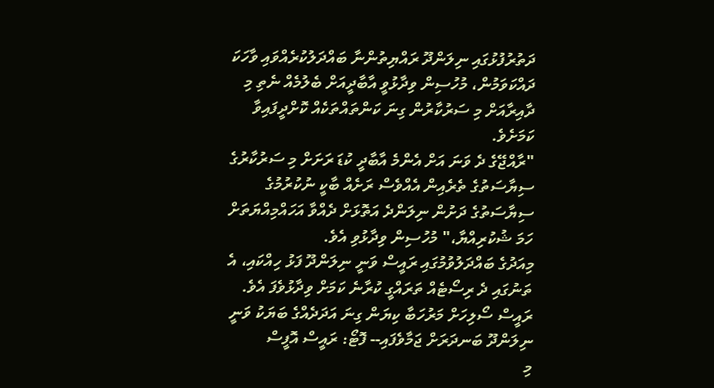ދަތުރުފުޅުގައި ނިލަންދޫ ރައްޔިތުންނާ ބައްދަލުކުރެއްވައި ވާހަކަ ދައްކަވަމުން، މުހުސިން ވިދާޅުވީ އާބާދީއަށް ބެލުމެއް ނެތި މި ދާއިރާއަށް މި ސަރުކާރުން ގިނަ ކަންތައްތަކެއް ކޮށްދީފައިވާ ކަމަށެވެ.
"ރާއްޖޭގެ ދެ ވަނަ އަށް އެންމެ އާބާދީ ކުޑަ ރަށަށް މި ސަރުކާރުގެ ސިޔާސަތުގެ ތެރެއިން އެއްވެސް ރަށެއް ބާކީ ނުކުރުމުގެ ސިޔާސަތުގެ ދަށުން ނިލަންދެ އަތޮޅަށް ދެއްވާ އަހައްމިއްޔަތަށް ހަމަ ޝުކުރިއްޔާ،" މުހުސިން ވިދާޅުވި އެވެ.
މިއަދުގެ ބައްދަލުވުމުގައި ރައީސް ވަނީ ނިލަންދޫ ފަޅު ހިއްކައި، އެ ތަނުގައި ދެ ރިސޯޓެއް ތަރައްގީ ކުރާނެ ކަމަށް ވިދާޅުވެފަ އެވެ.
ރައީސް ސޯލިހަށް މަރުހަބާ ކިޔަން ގިނަ އަދަދެއްގެ ބަޔަކު ވަނީ ނިލަންދޫ ބަނދަރަށް ޖަމާވެފައި-- ފޮޓޯ: ރައީސް އޮފީސް
މި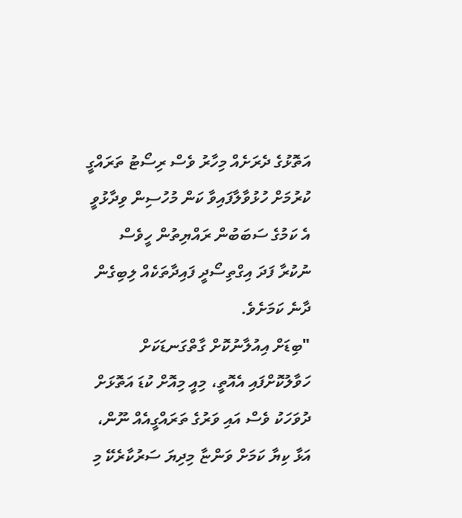އަތޮޅުގެ ދެރަށެއް މިހާރު ވެސް ރިސޯޓު ތަރައްގީ ކުރުމަށް ހުޅުވާލާފައިވާ ކަން މުހުސިން ވިދާޅުވީ އެ ކަމުގެ ސަބަބުން ރައްޔިތުން ހީވެސް ނުކުރާ ފަދަ އިގްތިސޯދީ ފައިދާތަކެއް ލިބިގެން ދާނެ ކަމަށެވެ.
"ބިޑަށް އިއުލާނުކޮށް ގާތްގަނޑަކަށް ހަވާލުކޮށްފައި އެއޮތީ، މިއީ މިއޮށް ކުޑަ އަތޮޅަށް ދުވަހަކު ވެސް އައި ވަރުގެ ތަރައްގީއެއް ނޫން، އަޅާ ކިޔާ ކަމަށް ވަންޏާ މިދިޔަ ސަރުކާރެކޭ މި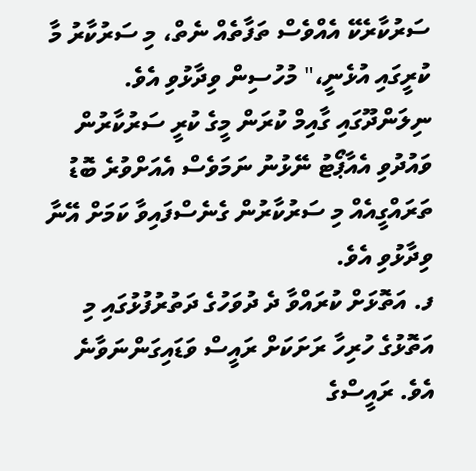ސަރުކާރެކޭ އެއްވެސް ތަފާތެއް ނެތް، މި ސަރުކާރު މާ ކުރީގައި އުޅެނީ،" މުހުސިން ވިދާޅުވި އެވެ.
ނިލަންދޫގައި ގާއިމް ކުރަން މީގެ ކުރީ ސަރުކާރުން ވައުދުވި އެއާޕޯޓު ނޭޅުނު ނަމަވެސް އެއަށްވުރެ ބޮޑު ތަރައްގީއެއް މި ސަރުކާރުން ގެނެސްފައިވާ ކަމަށް އޭނާ ވިދާޅުވި އެވެ.
ފ. އަތޮޅަށް ކުރައްވާ ދެ ދުވަހުގެ ދަތުރުފުޅުގައި މި އަތޮޅުގެ ހުރިހާ ރަށަކަށް ރައީސް ވަޑައިގަންނަވާނެ އެވެ. ރައީސްގެ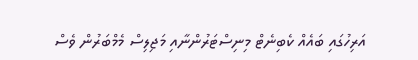އަރިހުގައި ބައެއް ކެބިނެޓް މިނިސްޓަރުންނާއި މަޖިލިސް މެމްބަރުން ވެސް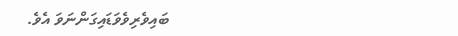ބައިވެރިވެވަޑައިގަންނަވަ އެވެ.